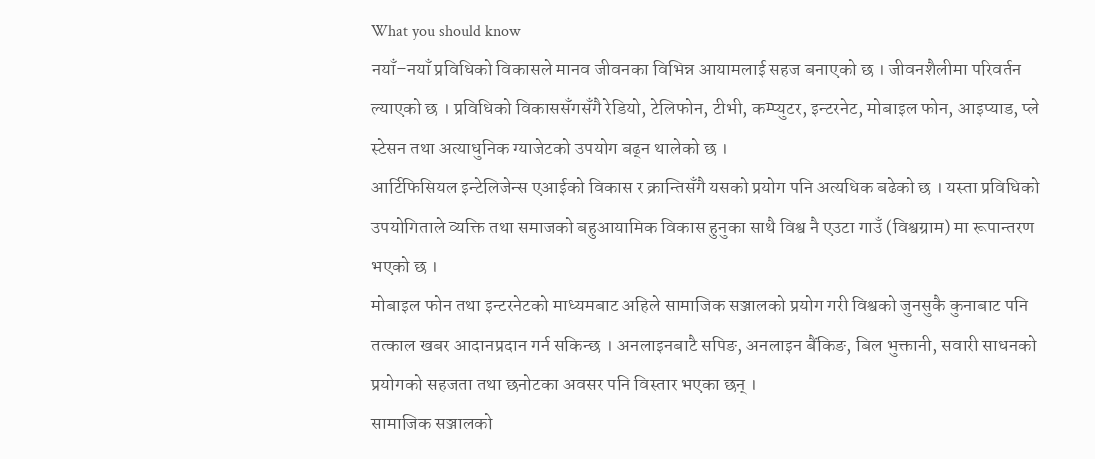What you should know
नयाँ–नयाँ प्रविधिको विकासले मानव जीवनका विभिन्न आयामलाई सहज बनाएको छ । जीवनशैलीमा परिवर्तन ल्याएको छ । प्रविधिको विकाससँगसँगै रेडियो, टेलिफोन, टीभी, कम्प्युटर, इन्टरनेट, मोबाइल फोन, आइप्याड, प्ले स्टेसन तथा अत्याधुनिक ग्याजेटको उपयोग बढ्न थालेको छ ।
आर्टिफिसियल इन्टेलिजेन्स एआईको विकास र क्रान्तिसँगै यसको प्रयोग पनि अत्यधिक बढेको छ । यस्ता प्रविधिको उपयोगिताले व्यक्ति तथा समाजको बहुआयामिक विकास हुनुका साथै विश्व नै एउटा गाउँ (विश्वग्राम) मा रूपान्तरण भएको छ ।
मोबाइल फोन तथा इन्टरनेटको माध्यमबाट अहिले सामाजिक सञ्जालको प्रयोग गरी विश्वको जुनसुकै कुनाबाट पनि तत्काल खबर आदानप्रदान गर्न सकिन्छ । अनलाइनबाटै सपिङ, अनलाइन बैंकिङ, बिल भुक्तानी, सवारी साधनको प्रयोगको सहजता तथा छनोटका अवसर पनि विस्तार भएका छन् ।
सामाजिक सञ्जालको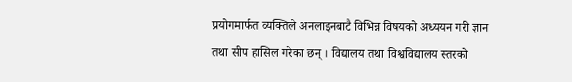प्रयोगमार्फत व्यक्तिले अनलाइनबाटै विभिन्न विषयको अध्ययन गरी ज्ञान तथा सीप हासिल गरेका छन् । विद्यालय तथा विश्वविद्यालय स्तरको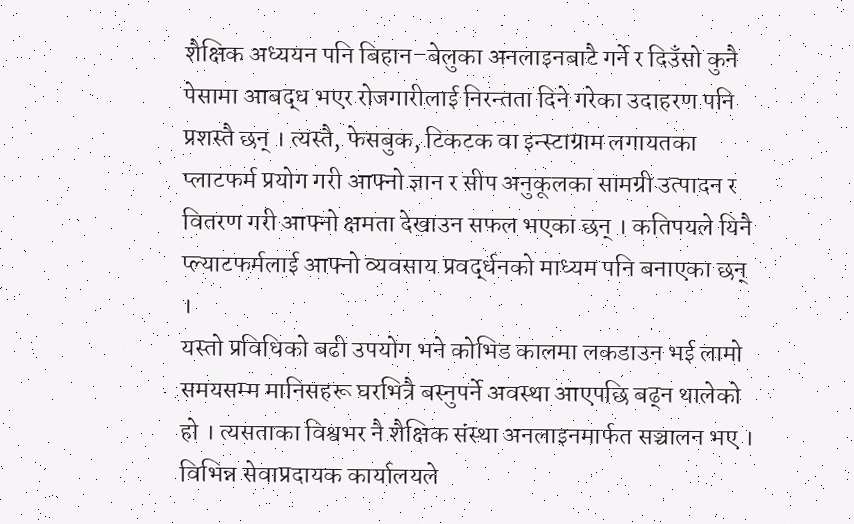शैक्षिक अध्ययन पनि बिहान–बेलुका अनलाइनबाटै गर्ने र दिउँसो कुनै पेसामा आबद्ध भएर रोजगारीलाई निरन्तता दिने गरेका उदाहरण पनि प्रशस्तै छन् । त्यस्तै, फेसबुक, टिकटक वा इन्स्टाग्राम लगायतका प्लाटफर्म प्रयोग गरी आफ्नो ज्ञान र सीप अनुकूलका सामग्री उत्पादन र वितरण गरी आफ्नो क्षमता देखाउन सफल भएका छन् । कतिपयले यिनै प्ल्याटफर्मलाई आफ्नो व्यवसाय प्रवर्द्धनको माध्यम पनि बनाएका छन् ।
यस्तो प्रविधिको बढी उपयोग भने कोभिड कालमा लकडाउन भई लामो समयसम्म मानिसहरू घरभित्रै बस्नुपर्ने अवस्था आएपछि बढ्न थालेको हो । त्यसताका विश्वभर नै शैक्षिक संस्था अनलाइनमार्फत सञ्चालन भए । विभिन्न सेवाप्रदायक कार्यालयले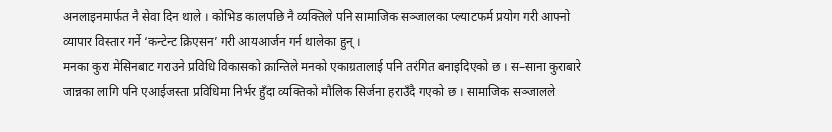अनलाइनमार्फत नै सेवा दिन थाले । कोभिड कालपछि नै व्यक्तिले पनि सामाजिक सञ्जालका प्ल्याटफर्म प्रयोग गरी आफ्नो व्यापार विस्तार गर्ने ‘कन्टेन्ट क्रिएसन’ गरी आयआर्जन गर्न थालेका हुन् ।
मनका कुरा मेसिनबाट गराउने प्रविधि विकासको क्रान्तिले मनको एकाग्रतालाई पनि तरंगित बनाइदिएको छ । स–साना कुराबारे जान्नका लागि पनि एआईजस्ता प्रविधिमा निर्भर हुँदा व्यक्तिको मौलिक सिर्जना हराउँदै गएको छ । सामाजिक सञ्जालले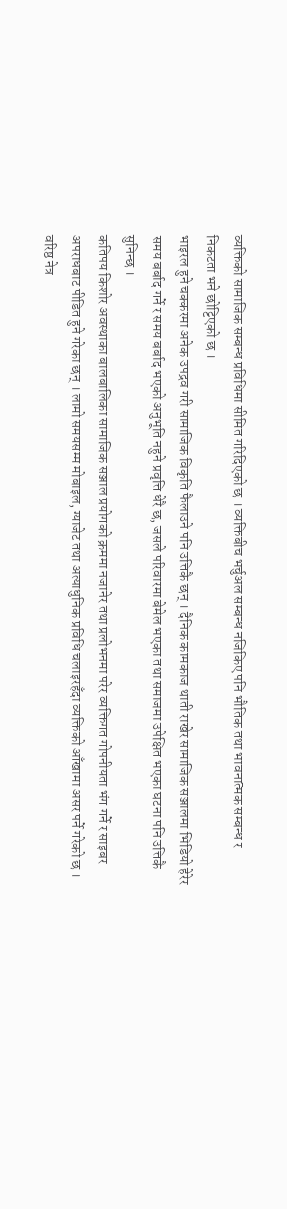व्यक्तिको सामाजिक सम्बन्ध प्रविधिमा सीमित गरिदिएको छ । व्यक्तिबीच भर्चुअल सम्बन्ध नजिकिए पनि भौतिक तथा भावनात्मक सम्बन्ध र निकटता भने छोट्टिएको छ ।
भाइरल हुने चक्करमा अनेक उपद्रव गरी सामाजिक विकृति फैलाउने पनि उत्तिकै छन् । दैनिक कामकाज थाती राखेर सामाजिक सञ्जालमा भिडियो हेरेर समय बर्बाद गर्ने र समय बर्बाद भएको अनुभूति नहुने प्रवृत्ति धेरै छ, जसले परिवारमा बेमेल भएका तथा समाजमा उपेक्षित भएका घटना पनि उत्तिकै सुनिन्छ ।
कतिपय किशोर अवस्थाका बालबालिका सामाजिक सञ्जाल प्रयोगको क्रममा नजानेर तथा प्रलोभनमा परेर व्यक्तिगत गोपनीयता भंग गर्ने र साइबर अपराधबाट पीडित हुने गरेका छन् । लामो समयसम्म मोबाइल, ग्याजेट तथा अत्याधुनिक प्रविधि चलाइरहँदा व्यक्तिको आँखामा असर पर्ने गरेको छ । वरिष्ठ नेत्र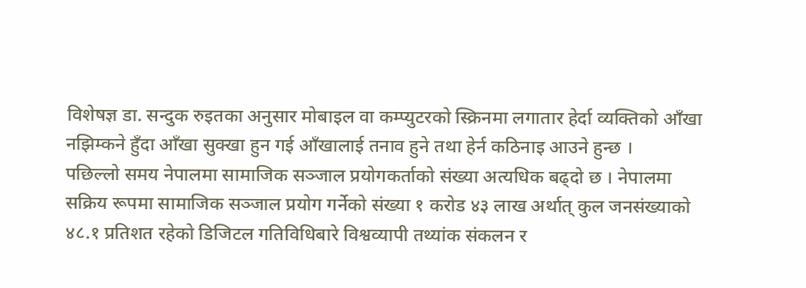विशेषज्ञ डा. सन्दुक रुइतका अनुसार मोबाइल वा कम्प्युटरको स्क्रिनमा लगातार हेर्दा व्यक्तिको आँखा नझिम्कने हुँदा आँखा सुक्खा हुन गई आँखालाई तनाव हुने तथा हेर्न कठिनाइ आउने हुन्छ ।
पछिल्लो समय नेपालमा सामाजिक सञ्जाल प्रयोगकर्ताको संख्या अत्यधिक बढ्दो छ । नेपालमा सक्रिय रूपमा सामाजिक सञ्जाल प्रयोग गर्नेको संख्या १ करोड ४३ लाख अर्थात् कुल जनसंख्याको ४८.१ प्रतिशत रहेको डिजिटल गतिविधिबारे विश्वव्यापी तथ्यांक संकलन र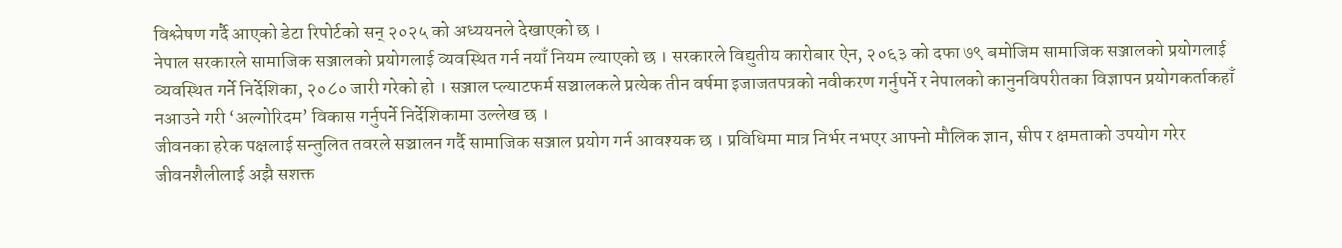विश्लेषण गर्दै आएको डेटा रिपोर्टको सन् २०२५ को अध्ययनले देखाएको छ ।
नेपाल सरकारले सामाजिक सञ्जालको प्रयोगलाई व्यवस्थित गर्न नयाँ नियम ल्याएको छ । सरकारले विद्युतीय कारोबार ऐन, २०६३ को दफा ७९ बमोजिम सामाजिक सञ्जालको प्रयोगलाई व्यवस्थित गर्ने निर्देशिका, २०८० जारी गरेको हो । सञ्जाल प्ल्याटफर्म सञ्चालकले प्रत्येक तीन वर्षमा इजाजतपत्रको नवीकरण गर्नुपर्ने र नेपालको कानुनविपरीतका विज्ञापन प्रयोगकर्ताकहाँ नआउने गरी ‘अल्गोरिदम’ विकास गर्नुपर्ने निर्देशिकामा उल्लेख छ ।
जीवनका हरेक पक्षलाई सन्तुलित तवरले सञ्चालन गर्दै सामाजिक सञ्जाल प्रयोग गर्न आवश्यक छ । प्रविधिमा मात्र निर्भर नभएर आफ्नो मौलिक ज्ञान, सीप र क्षमताको उपयोग गरेर जीवनशैलीलाई अझै सशक्त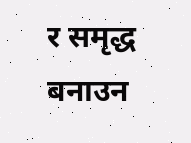र समृद्ध बनाउन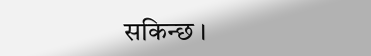सकिन्छ ।